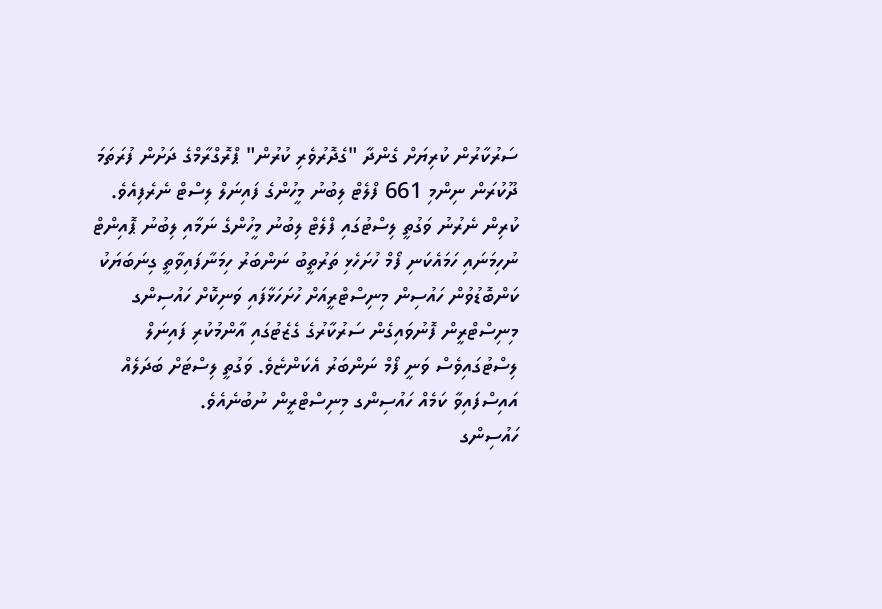ސަރުކާރުން ކުރިޔަށް ގެންދާ "ގެދޮރުވެރި ކުރުން" ޕްރޮގްރާމްގެ ދަށުން ފުރަތަމަ ދޫކުރަން ނިންމި 661 ފްލެޓް ލިބުނު މީހުންގެ ފައިނަލް ލިސްޓް ނެރެފިއެވެ.
ކުރިން ނެރުނު ވަގުތީ ލިސްޓުގައި ފްލެޓް ލިބުނު މީހުންގެ ނަމާއި ލިބުނު ޕޮއިންޓް ނުހިމަނައި ހަމައެކަނި ފޯމް ހުށަހެޅި ތަރުތީބު ނަންބަރު ހިމަނާފައިވާތީ ގިނަބަޔަކު ކަންބޮޑުވުން ހައުސިން މިނިސްޓްރީއަށް ހުށަހަޅާފައި ވަނިކޮށް ހައުސިންގ މިނިސްޓްރީން ފޮނުވައިގެން ސަރުކާރުގެ ގެޒެޓުގައި އާންމުކުރި ފައިނަލް ލިސްޓުގައިވެސް ވަނީ ފޯމް ނަންބަރު އެކަންޏެވެ. ވަގުތީ ލިސްޓަށް ބަދަލެއް އައިސްފައިވާ ކަމެއް ހައުސިންގ މިނިސްޓްރީން ނުބުނެއެވެ.
ހައުސިންގ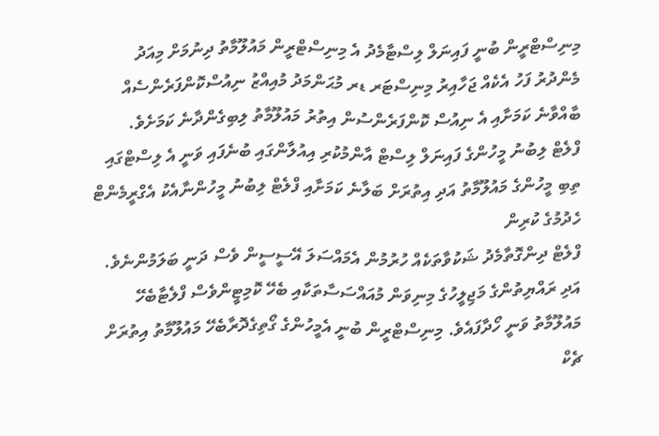މިނިސްޓްރީން ބުނީ ފައިނަލް ލިސްޓާމެދު އެ މިނިސްޓްރީން މައުލޫމާތު ދިނުމަށް މިއަދު މެންދުރު ފަހު އެކެއް ޖަހާއިރު މިނިސްޓަރ ޑރ މުޙަންމަދު މުއިއްޒު ނިއުސްކޮންފަރެންސެއް ބާއްވާނެ ކަމަށާއި އެ ނިއުސް ކޮންފަރެންސުން އިތުރު މައުލޫމާތު ލިބިގެންދާނެ ކަމަށެވެ.
ފްލެޓް ލިބުނު މީހުންގެ ފައިނަލް ލިސްޓް އާންމުކުރި އިއުލާންގައި ބުނެފައި ވަނީ އެ ލިސްޓްގައި ތިބި މީހުންގެ މައުލޫމާތު އަދި އިތުރަށް ބަލާނެ ކަމަށާއި ފްލެޓް ލިބުނު މީހުންނާއެކު އެގްރީމެންޓް ހެދުމުގެ ކުރިން
ފްލެޓް ދިންގޮތާމެދު ޝަކުވާތަކެއް ހުރުމުން އެމައްސަލަ އޭސީސީން ވެސް ދަނީ ބަލަމުންނެވެ. އަދި ރައްޔިތުންގެ މަޖިލީހުގެ މިނިވަން މުއައްސަސާތަކާއި ބެހޭ ކޮމިޓީންވެސް ފްލެޓާބެހޭ މައުލޫމާތު ވަނީ ހޯދާފައެވެ. މިނިސްޓްރީން ބުނީ އެމީހުންގެ ގޯތިގެދޮރާބެހޭ މައުލޫމާތު އިތުރަށް ޗެކް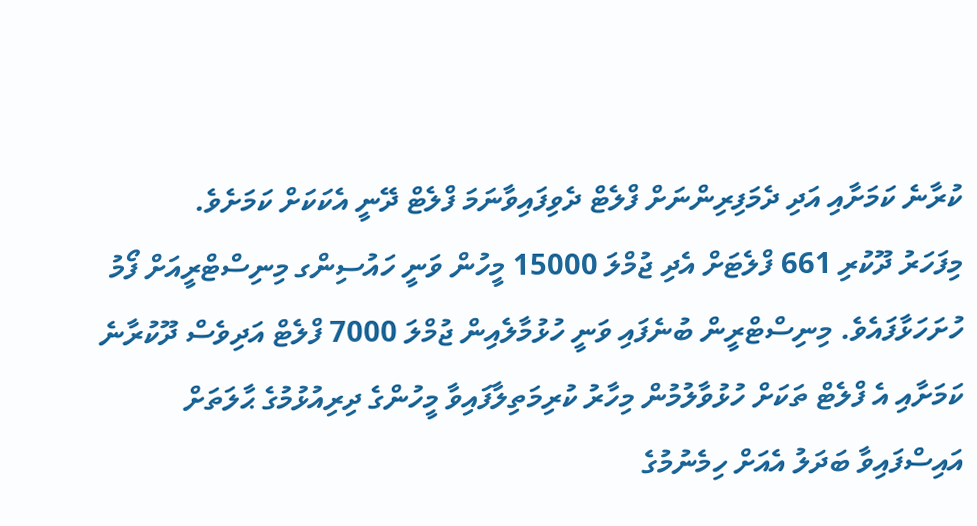ކުރާނެ ކަމަށާއި އަދި ދެމަފިރިންނަށް ފްލެޓް ދެވިފައިވާނަމަ ފްލެޓް ދޭނީ އެކަކަށް ކަމަށެވެ.
މިފަހަރު ދޫކުރި 661 ފްލެޓަށް އެދި ޖުމްލަ 15000 މީހުން ވަނީ ހައުސިންގ މިނިސްޓްރީއަށް ފޯމު ހުށަހަޅާފައެވެ. މިނިސްޓްރީން ބުނެފައި ވަނީ ހުޅުމާލެއިން ޖުމްލަ 7000 ފްލެޓް އަދިވެސް ދޫކުރާނެ ކަމަށާއި އެ ފްލެޓް ތަކަށް ހުޅުވާލުމުން މިހާރު ކުރިމަތިލާފައިވާ މީހުންގެ ދިރިއުޅުމުގެ ޙާލަތަށް އައިސްފައިވާ ބަދަލު އެއަށް ހިމެނުމުގެ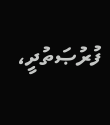ފުރުޞަތުދީ،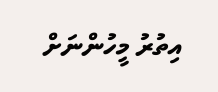އިތުރު މީހުންނަށް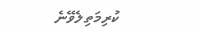ކުރިމަތިލެވޭނެ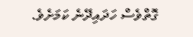ގޮތްވެސް ހަދައިދޭނެ ކަމަށެވެ.